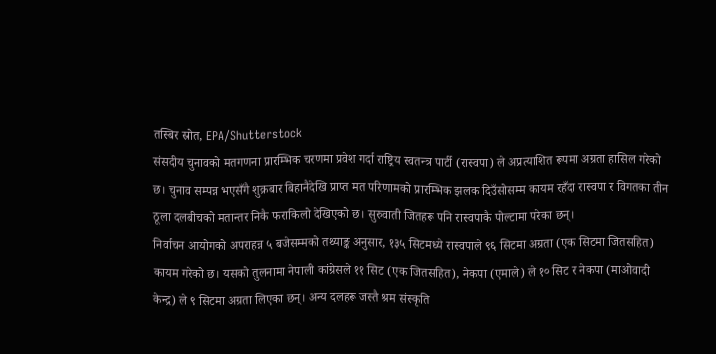तस्बिर स्रोत, EPA/Shutterstock
संसदीय चुनावको मतगणना प्रारम्भिक चरणमा प्रवेश गर्दा राष्ट्रिय स्वतन्त्र पार्टी (रास्वपा) ले अप्रत्याशित रूपमा अग्रता हासिल गरेको छ। चुनाव सम्पन्न भएसँगै शुक्रबार बिहानैदेखि प्राप्त मत परिणामको प्रारम्भिक झलक दिउँसोसम्म कायम रहँदा रास्वपा र विगतका तीन ठूला दलबीचको मतान्तर निकै फराकिलो देखिएको छ। सुरुवाती जितहरू पनि रास्वपाकै पोल्टामा परेका छन्।
निर्वाचन आयोगको अपराहन्न ५ बजेसम्मको तथ्याङ्क अनुसार, १३५ सिटमध्ये रास्वपाले ९६ सिटमा अग्रता (एक सिटमा जितसहित) कायम गरेको छ। यसको तुलनामा नेपाली कांग्रेसले ११ सिट (एक जितसहित), नेकपा (एमाले) ले १० सिट र नेकपा (माओवादी केन्द्र) ले ९ सिटमा अग्रता लिएका छन्। अन्य दलहरू जस्तै श्रम संस्कृति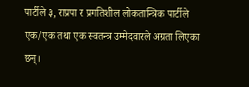पार्टीले ३, राप्रपा र प्रगतिशील लोकतान्त्रिक पार्टीले एक/एक तथा एक स्वतन्त्र उम्मेदवारले अग्रता लिएका छन्।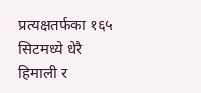प्रत्यक्षतर्फका १६५ सिटमध्ये धेरै हिमाली र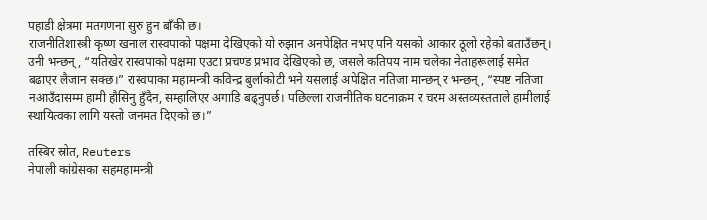पहाडी क्षेत्रमा मतगणना सुरु हुन बाँकी छ।
राजनीतिशास्त्री कृष्ण खनाल रास्वपाको पक्षमा देखिएको यो रुझान अनपेक्षित नभए पनि यसको आकार ठूलो रहेको बताउँछन्। उनी भन्छन्, “यतिखेर रास्वपाको पक्षमा एउटा प्रचण्ड प्रभाव देखिएको छ, जसले कतिपय नाम चलेका नेताहरूलाई समेत बढाएर लैजान सक्छ।” रास्वपाका महामन्त्री कविन्द्र बुर्लाकोटी भने यसलाई अपेक्षित नतिजा मान्छन् र भन्छन्, “स्पष्ट नतिजा नआउँदासम्म हामी हौसिनु हुँदैन, सम्हालिएर अगाडि बढ्नुपर्छ। पछिल्ला राजनीतिक घटनाक्रम र चरम अस्तव्यस्तताले हामीलाई स्थायित्वका लागि यस्तो जनमत दिएको छ।”

तस्बिर स्रोत, Reuters
नेपाली कांग्रेसका सहमहामन्त्री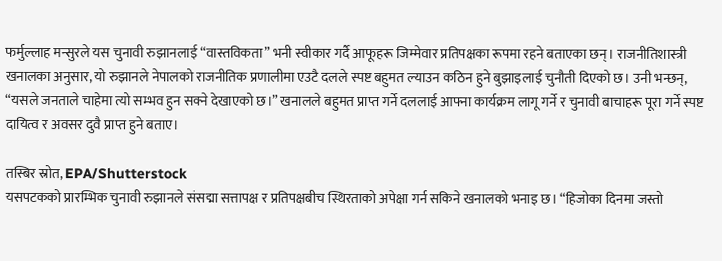फर्मुल्लाह मन्सुरले यस चुनावी रुझानलाई “वास्तविकता” भनी स्वीकार गर्दै आफूहरू जिम्मेवार प्रतिपक्षका रूपमा रहने बताएका छन्। राजनीतिशास्त्री खनालका अनुसार, यो रुझानले नेपालको राजनीतिक प्रणालीमा एउटै दलले स्पष्ट बहुमत ल्याउन कठिन हुने बुझाइलाई चुनौती दिएको छ। उनी भन्छन्, “यसले जनताले चाहेमा त्यो सम्भव हुन सक्ने देखाएको छ।” खनालले बहुमत प्राप्त गर्ने दललाई आफ्ना कार्यक्रम लागू गर्ने र चुनावी बाचाहरू पूरा गर्ने स्पष्ट दायित्व र अवसर दुवै प्राप्त हुने बताए।

तस्बिर स्रोत, EPA/Shutterstock
यसपटकको प्रारम्भिक चुनावी रुझानले संसद्मा सत्तापक्ष र प्रतिपक्षबीच स्थिरताको अपेक्षा गर्न सकिने खनालको भनाइ छ। “हिजोका दिनमा जस्तो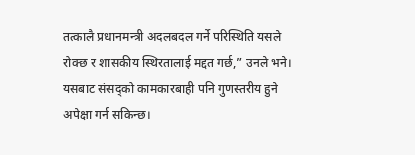तत्कालै प्रधानमन्त्री अदलबदल गर्ने परिस्थिति यसले रोक्छ र शासकीय स्थिरतालाई मद्दत गर्छ,” उनले भने। यसबाट संसद्को कामकारबाही पनि गुणस्तरीय हुने अपेक्षा गर्न सकिन्छ।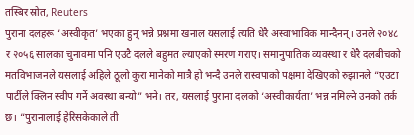तस्बिर स्रोत, Reuters
पुराना दलहरू ‘अस्वीकृत’ भएका हुन् भन्ने प्रश्नमा खनाल यसलाई त्यति धेरै अस्वाभाविक मान्दैनन्। उनले २०४८ र २०५६ सालका चुनावमा पनि एउटै दलले बहुमत ल्याएको स्मरण गराए। समानुपातिक व्यवस्था र धेरै दलबीचको मतविभाजनले यसलाई अहिले ठूलो कुरा मानेको मात्रै हो भन्दै उनले रास्वपाको पक्षमा देखिएको रुझानले “एउटा पार्टीले क्लिन स्वीप गर्ने अवस्था बन्यो” भने। तर, यसलाई पुराना दलको ‘अस्वीकार्यता’ भन्न नमिल्ने उनको तर्क छ। “पुरानालाई हेरिसकेकाले ती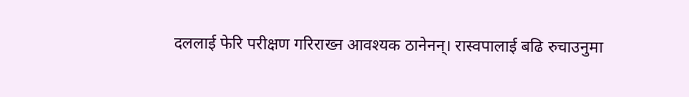दललाई फेरि परीक्षण गरिराख्न आवश्यक ठानेनन्। रास्वपालाई बढि रुचाउनुमा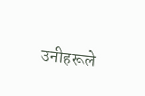उनीहरूले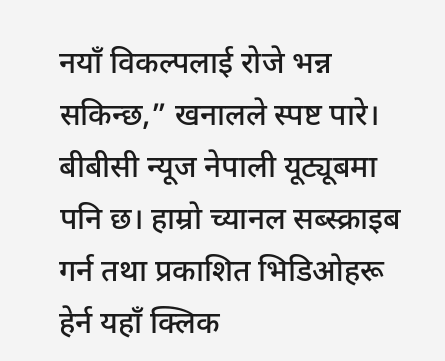नयाँ विकल्पलाई रोजे भन्न सकिन्छ,” खनालले स्पष्ट पारे।
बीबीसी न्यूज नेपाली यूट्यूबमा पनि छ। हाम्रो च्यानल सब्स्क्राइब गर्न तथा प्रकाशित भिडिओहरू हेर्न यहाँ क्लिक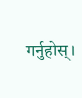गर्नुहोस्।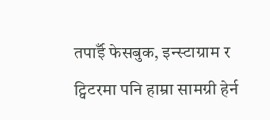तपाईँ फेसबुक, इन्स्टाग्राम र ट्विटरमा पनि हाम्रा सामग्री हेर्न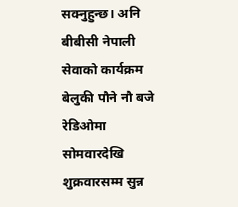सक्नुहुन्छ। अनि बीबीसी नेपाली सेवाको कार्यक्रम बेलुकी पौने नौ बजे रेडिओमा सोमवारदेखि शुक्रवारसम्म सुन्न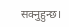सक्नुहुन्छ।